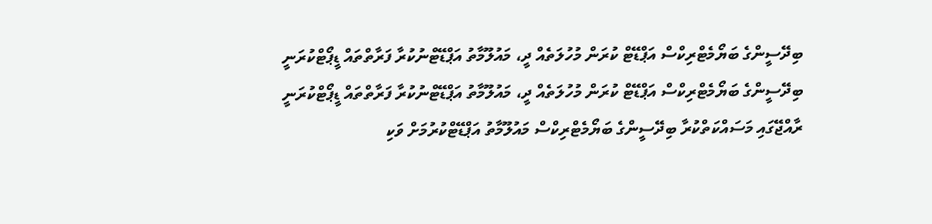ބިދޭސީންގެ ބަޔޯމެޓްރިކްސް އަޕްޑޭޓް ކުރަން މުހުލަތެއް ދީ، މައުލޫމާތު އަޕްޑޭޓްނުކުރާ ފަރާތްތައް ޑީޕޯޓްކުރަނީ
ބިދޭސީންގެ ބަޔޯމެޓްރިކްސް އަޕްޑޭޓް ކުރަން މުހުލަތެއް ދީ، މައުލޫމާތު އަޕްޑޭޓްނުކުރާ ފަރާތްތައް ޑީޕޯޓްކުރަނީ
ރާއްޖޭގައި މަސައްކަތްކުރާ ބިދޭސީންގެ ބަޔޯމެޓްރިކްސް މައުލޫމާތު އަޕްޑޭޓްކުރުމަށް ވަކި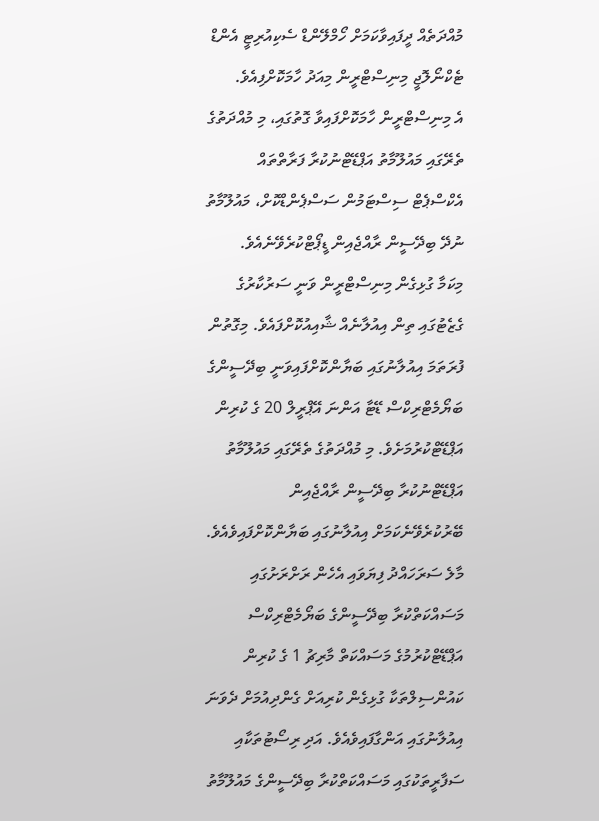މުއްދަތެއް ދީފައިވާކަމަށް ހޯމްލޭންޑް ސެކިއުރިޓީ އެންޑް ޓެކްނޯލޮޖީ މިނިސްޓްރީން މިއަދު ހާމަކޮށްފިއެވެ.
އެ މިނިސްޓްރީން ހާމަކޮށްފައިވާ ގޮތުގައި، މި މުއްދަތުގެ ތެރޭގައި މައުލޫމާތު އަޕްޑޭޓްނުކުރާ ފަރާތްތައް އެކްސްޕެޓް ސިސްޓަމުން ސަސްޕެންޑްކޮށް، މައުލޫމާތު ނުދޭ ބިދޭސީން ރާއްޖެއިން ޑީޕޯޓްކުރެވޭނެއެވެ.
މިކަމާ ގުޅިގެން މިނިސްޓްރީން ވަނީ ސަރުކާރުގެ ގެޒެޓުގައި ތިން އިއުލާނެއް ޝާއިއުކޮށްފައެވެ. މިގޮތުން ފުރަތަމަ އިއުލާނުގައި ބަޔާންކޮށްފައިވަނީ ބިދޭސީންގެ ބަޔޯމެޓްރިކްސް ޑޭޓާ އަންނަ އޭޕްރީލް 20 ގެ ކުރިން އަޕްޑޭޓްކުރުމަށެވެ. މި މުއްދަތުގެ ތެރޭގައި މައުލޫމާތު އަޕްޑޭޓްނުކުރާ ބިދޭސީން ރާއްޖެއިން ބޭރުކުރެވޭނެކަމަށް އިއުލާނުގައި ބަޔާންކޮށްފައިވެއެވެ.
މާލެ ސަރަހައްދު ފިޔަވައި އެހެން ރަށްރަށުގައި މަސައްކަތްކުރާ ބިދޭސީންގެ ބަޔޯމެޓްރިކްސް އަޕްޑޭޓްކުރުމުގެ މަސައްކަތް މާރިޗު 1 ގެ ކުރިން ކައުންސިލްތަކާ ގުޅިގެން ކުރިއަށް ގެންދިއުމަށް ދެވަނަ އިއުލާނުގައި އަންގާފައިވެއެވެ. އަދި ރިސޯޓުތަކާއި ސަފާރީތަކުގައި މަސައްކަތްކުރާ ބިދޭސީންގެ މައުލޫމާތު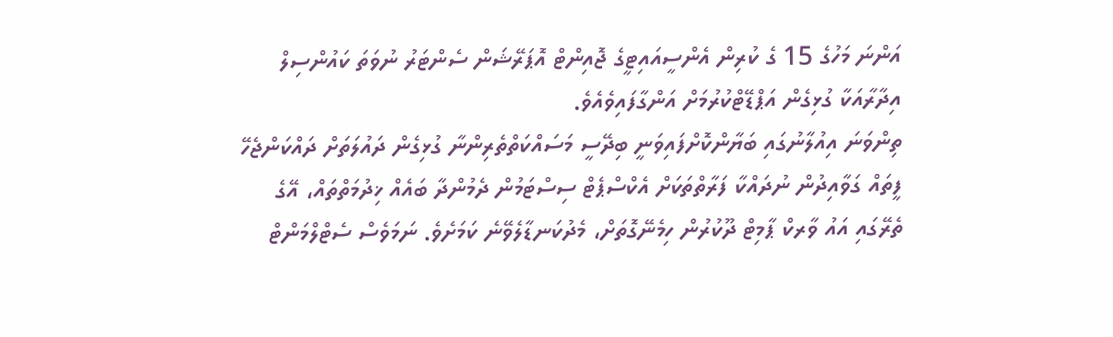އަންނަ މަހުގެ 15 ގެ ކުރިން އެންސީއައިޓީގެ ޖޮއިންޓް އޮޕަރޭޝަން ސެންޓަރު ނުވަތަ ކައުންސިލް އިދާރާއަކާ ގުޅިގެން އަޕްޑޭޓްކުރުމަށް އަންގާފައިވެއެވެ.
ތިންވަނަ އިއުލާނުގައި ބަޔާންކޮށްފައިވަނީ ބިދޭސީ މަސައްކަތްތެރިންނާ ގުޅިގެން ދައުލަތަށް ދައްކަންޖެހޭ ފީތައް ގަވާއިދުން ނުދައްކާ ފަރާތްތަކަށް އެކްސްޕެޓް ސިސްޓަމުން ދެމުންދާ ބައެއް ޚިދުމަތްތައް، އޭގެ ތެރޭގައި އައު ވާރކް ޕާމިޓް ދޫކުރުން ހިމެނޭގޮތަށް، މެދުކަނޑާލެވޭނެ ކަމަށެވެ. ނަމަވެސް ސެޓްލްމަންޓް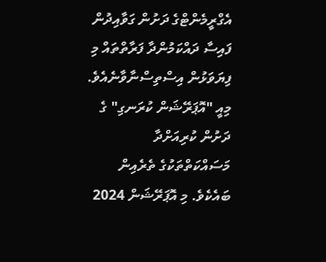އެގްރީމެންޓްގެ ދަށުން ގަވާއިދުން ފައިސާ ދައްކަމުންދާ ފަރާތްތައް މި ފިޔަވަޅުން އިސްތިސްނާވާނެއެވެ.
މިއީ "އޮޕަރޭޝަން ކުރަނގި" ގެ ދަށުން ކުރިއަށްދާ މަސައްކަތްތަކުގެ ތެރެއިން ބައެކެވެ. މި އޮޕަރޭޝަން 2024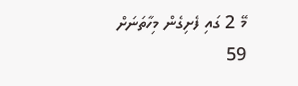މޭ 2 ގައި ފެށިގެން މިހާތަނަށް 59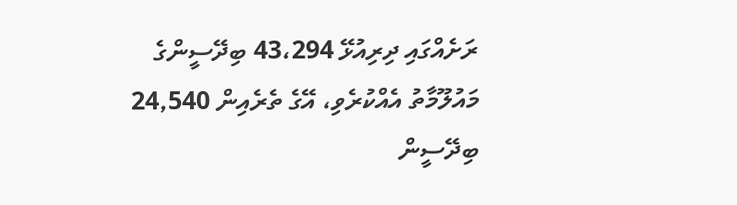ރަށެއްގައި ދިރިއުޅޭ 43،294 ބިދޭސީންގެ މައުލޫމާތު އެއްކުރެވި، އޭގެ ތެރެއިން 24,540 ބިދޭސީން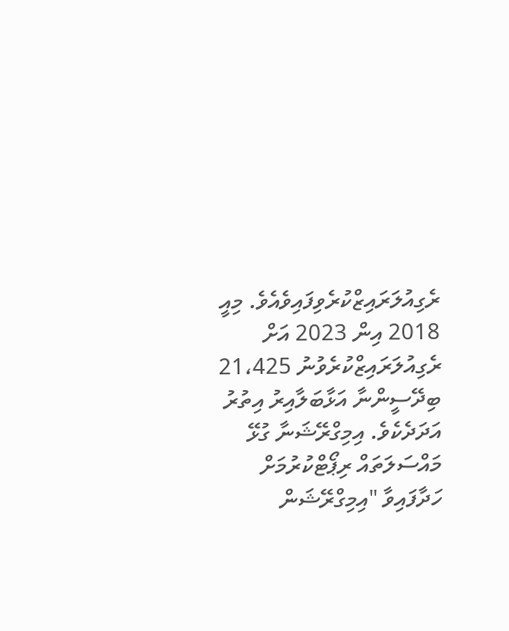ރެގިއުލަރައިޒްކުރެވިފައިވެއެވެ. މިއީ 2018 އިން 2023 އަށް ރެގިއުލަރައިޒްކުރެވުނު 21،425 ބިދޭސީންނާ އަޅާބަލާއިރު އިތުރު އަދަދެކެވެ. އިމިގްރޭޝަނާ ގުޅޭ މައްސަލަތައް ރިޕޯޓްކުރުމަށް ހަދާފައިވާ "އިމިގްރޭޝަން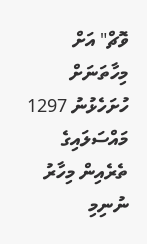ވޮޗް" އަށް މިހާތަނަށް ހުށަހެޅުނު 1297 މައްސަލައިގެ ތެރެއިން މިހާރު ނުނިމި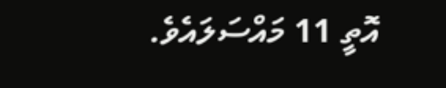އޮތީ 11 މައްސަލައެވެ.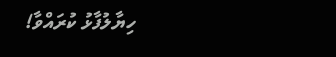ހިޔާލުފާޅު ކުރައްވާ!